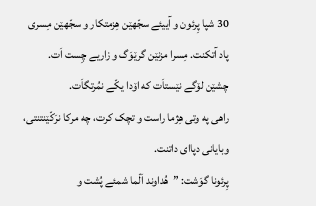30 شپا پِرئون و آییئے سجّهێن هِزمتکار و سجّهێن مِسری پاد آتکنت. مِسرا مزنێن گرێوَگ و زاریے چِست اَت. چشێن لۆگے نێستاَت که اۆدا یکّے نمُرتگاَت.
راهی په وتی هِژما راست و تچک کرت، چه مرکا نرَکّێنتنتی، وبایانی دپاای داتنت.
پِرئونا گوَشت: ”هُداوند اَلّما شمئے پُشت و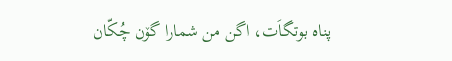پناه بوتگاَت، اگن من شمارا گۆن چُکّان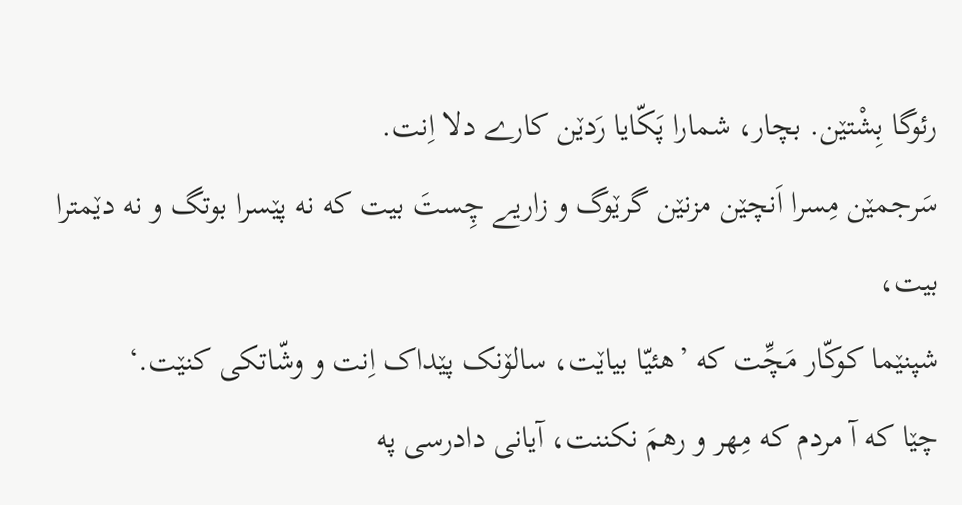رئوگا بِشْتێن. بچار، شمارا پَکّایا رَدێن کارے دلا اِنت.
سَرجمێن مِسرا اَنچێن مزنێن گرێوگ و زاریے چِستَ بیت که نه پێسرا بوتگ و نه دێمترا بیت،
شپنێما کوکّار مَچِّت که ’هئیّا بیاێت، سالۆنک پێداک اِنت و وشّاتکی کنێت.‘
چێا که آ مردم که مِهر و رهمَ نکننت، آیانی دادرسی په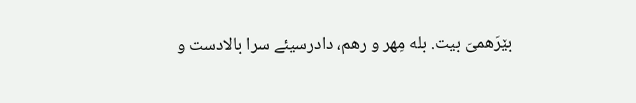بێرَهمیَ بیت. بله مِهر و رهم، دادرسیئے سرا بالادست و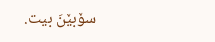سۆبێنَ بیت.